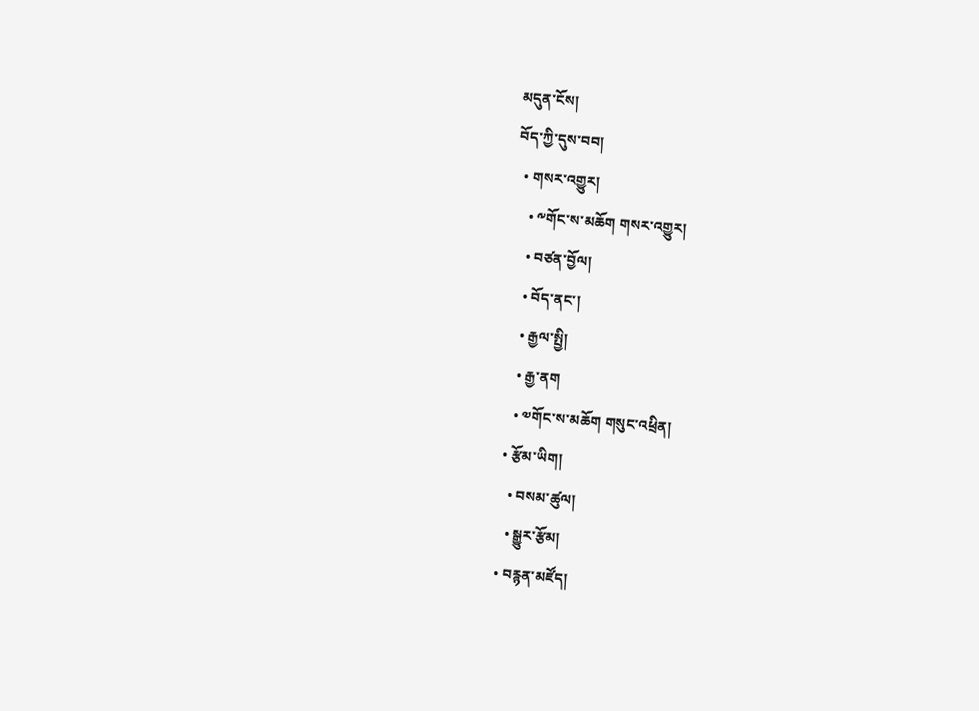མདུན་ངོས།
བོད་ཀྱི་དུས་བབ།
  • གསར་འགྱུར།
    • ༸གོང་ས་མཆོག གསར་འགྱུར།
    • བཙན་བྱོལ།
    • བོད་ནང་།
    • རྒྱལ་སྤྱི།
    • རྒྱ་ནག
    • ༧གོང་ས་མཆོག གསུང་འཕྲིན།
  • རྩོམ་ཡིག།
    • བསམ་ཚུལ།
    • སྒྱུར་རྩོམ།
  • བརྙན་མཛོད།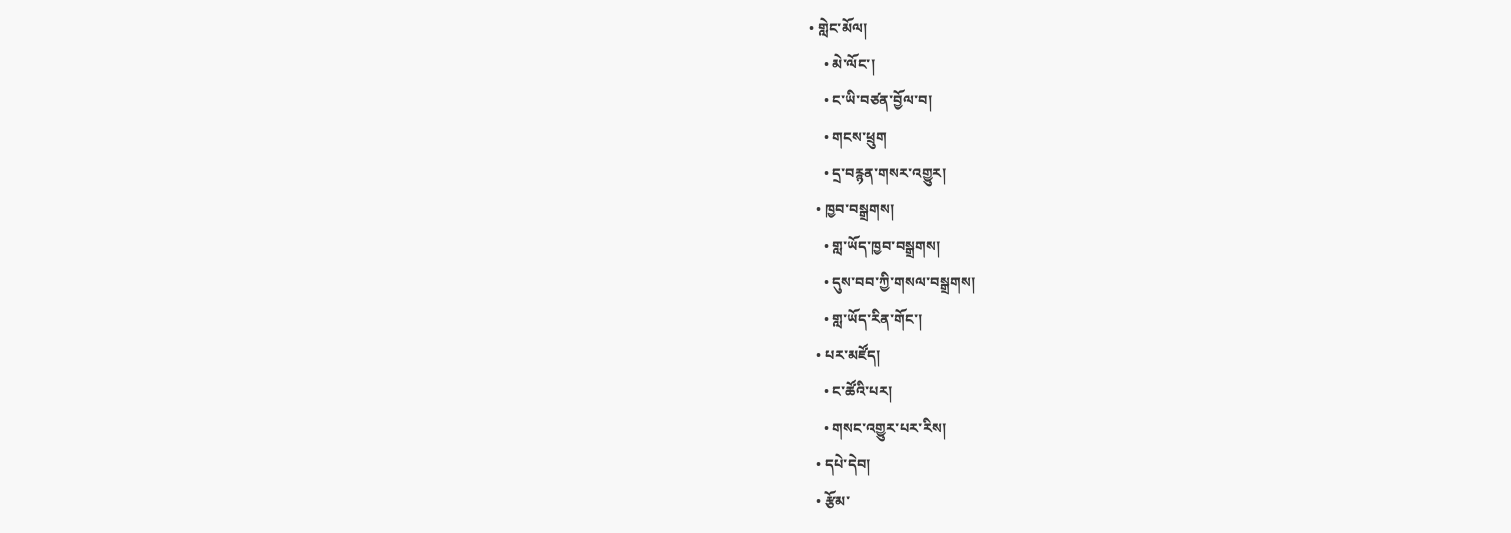• གླེང་མོལ།
    • མེ་ལོང་།
    • ང་ཡི་བཙན་བྱོལ་བ།
    • གངས་ཕྲུག
    • དྲ་བརྙན་གསར་འགྱུར།
  • ཁྱབ་བསྒྲགས།
    • གླ་ཡོད་ཁྱབ་བསྒྲགས།
    • དུས་བབ་ཀྱི་གསལ་བསྒྲགས།
    • གླ་ཡོད་རིན་གོང་།
  • པར་མཛོད།
    • ང་ཚོའི་པར།
    • གསང་འགྱུར་པར་རིས།
  • དཔེ་དེབ།
  • རྩོམ་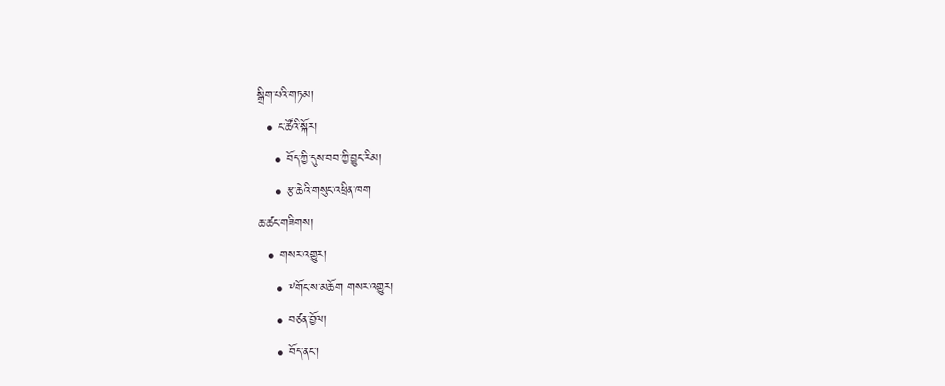སྒྲིག་པའི་གཏམ།
  • ང་ཚོའི་སྐོར།
    • བོད་ཀྱི་དུས་བབ་ཀྱི་བྱུང་རིམ།
    • རྩ་ཆེའི་གསུང་འཕྲིན་ཁག
ཆ་ཚང་གཟིགས།
  • གསར་འགྱུར།
    • ༸གོང་ས་མཆོག གསར་འགྱུར།
    • བཙན་བྱོལ།
    • བོད་ནང་།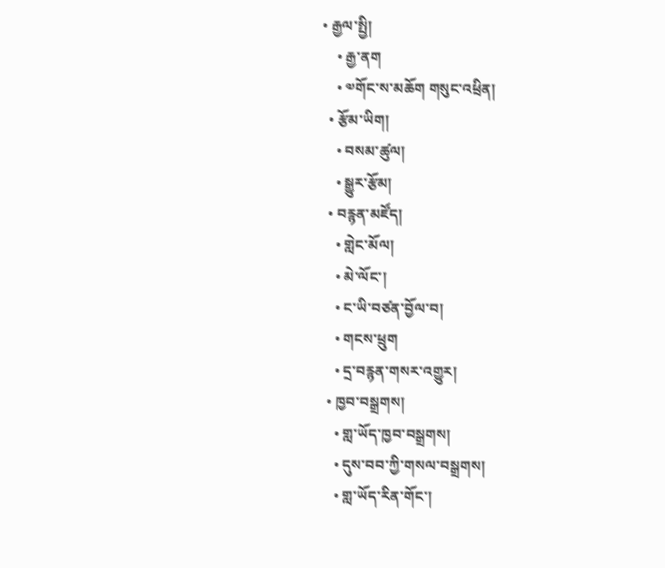• རྒྱལ་སྤྱི།
    • རྒྱ་ནག
    • ༧གོང་ས་མཆོག གསུང་འཕྲིན།
  • རྩོམ་ཡིག།
    • བསམ་ཚུལ།
    • སྒྱུར་རྩོམ།
  • བརྙན་མཛོད།
    • གླེང་མོལ།
    • མེ་ལོང་།
    • ང་ཡི་བཙན་བྱོལ་བ།
    • གངས་ཕྲུག
    • དྲ་བརྙན་གསར་འགྱུར།
  • ཁྱབ་བསྒྲགས།
    • གླ་ཡོད་ཁྱབ་བསྒྲགས།
    • དུས་བབ་ཀྱི་གསལ་བསྒྲགས།
    • གླ་ཡོད་རིན་གོང་།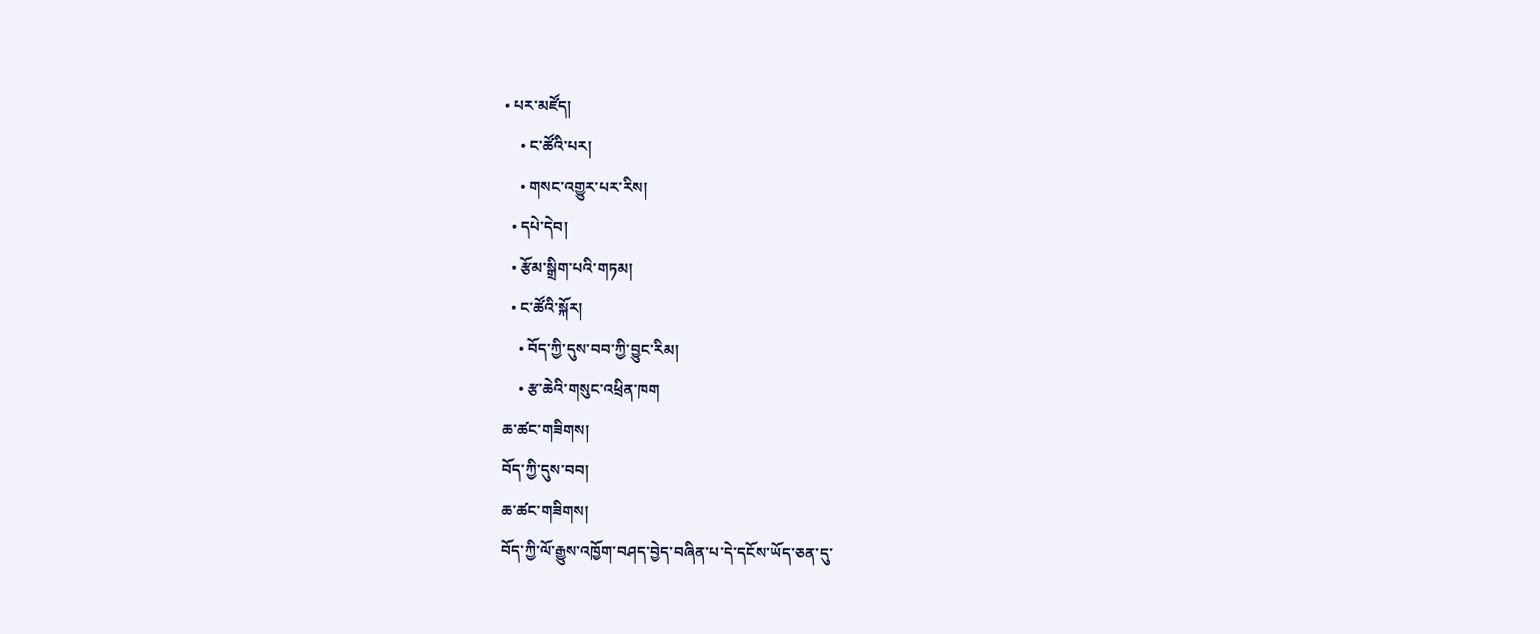• པར་མཛོད།
    • ང་ཚོའི་པར།
    • གསང་འགྱུར་པར་རིས།
  • དཔེ་དེབ།
  • རྩོམ་སྒྲིག་པའི་གཏམ།
  • ང་ཚོའི་སྐོར།
    • བོད་ཀྱི་དུས་བབ་ཀྱི་བྱུང་རིམ།
    • རྩ་ཆེའི་གསུང་འཕྲིན་ཁག
ཆ་ཚང་གཟིགས།
བོད་ཀྱི་དུས་བབ།
ཆ་ཚང་གཟིགས།
བོད་ཀྱི་ལོ་རྒྱུས་འཁྱོག་བཤད་བྱེད་བཞིན་པ་དེ་དངོས་ཡོད་ཅན་དུ་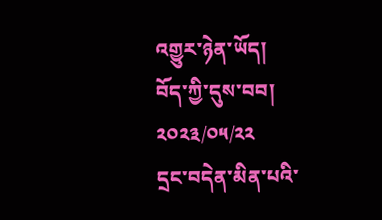འགྱུར་ཉེན་ཡོད།
བོད་ཀྱི་དུས་བབ།
༢༠༢༣/༠༥/༢༢
དྲང་བདེན་མིན་པའི་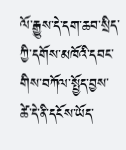ལོ་རྒྱུས་དེ་དག་ཆབ་སྲིད་ཀྱི་དགོས་མཁོའི་དབང་གིས་བཀོལ་སྤྱོད་བྱས་ཚེ་དེ་ནི་དངོས་ཡོད་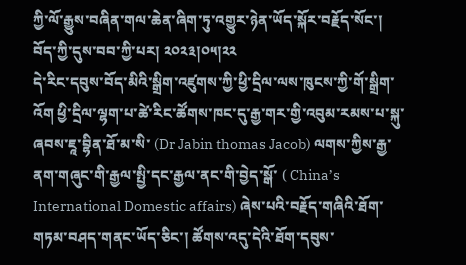ཀྱི་ལོ་རྒྱུས་བཞིན་གལ་ཆེན་ཞིག་ཏུ་འགྱུར་ཉེན་ཡོད་སྐོར་བརྗོད་སོང་།
བོད་ཀྱི་དུས་བབ་ཀྱི་པར། ༢༠༢༣།༠༥།༢༢
དེ་རིང་དབུས་བོད་མིའི་སྒྲིག་འཛུགས་ཀྱི་ཕྱི་དྲིལ་ལས་ཁུངས་ཀྱི་གོ་སྒྲིག་འོག ཕྱི་དྲིལ་ལྷག་པ་ཚེ་རིང་ཚོགས་ཁང་དུ་རྒྱ་གར་གྱི་འབུམ་རམས་པ་སྐུ་ཞབས་ཇཱ་བྷིན་ཐོ་མ་སི་ (Dr Jabin thomas Jacob) ལགས་ཀྱིས་རྒྱ་ནག་གཞུང་གི་རྒྱལ་སྤྱི་དང་རྒྱལ་ནང་གི་བྱེད་སྒོ་ ( China’s  International Domestic affairs) ཞེས་པའི་བརྗོད་གཞིའི་ཐོག་གཏམ་བཤད་གནང་ཡོད་ཅིང་། ཚོགས་འདུ་དེའི་ཐོག་དབུས་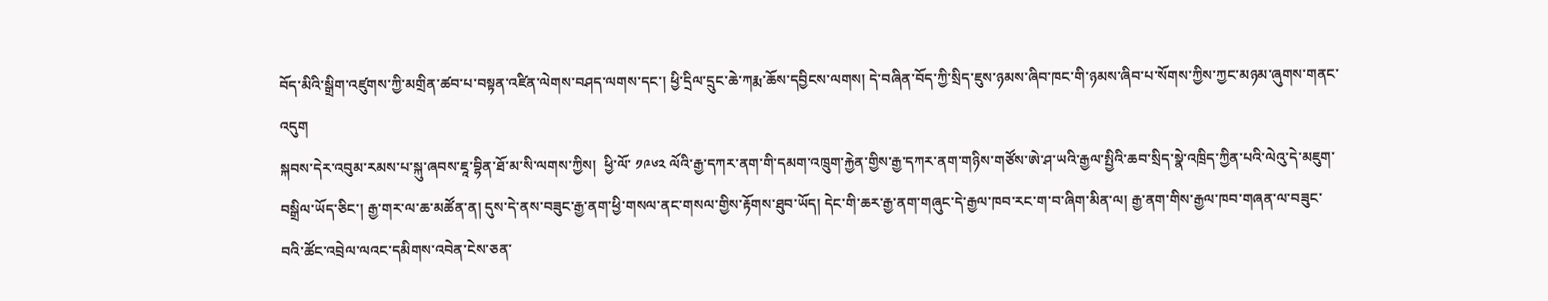བོད་མིའི་སྒྲིག་འཛུགས་ཀྱི་མགྲིན་ཚབ་པ་བསྟན་འཛིན་ལེགས་བཤད་ལགས་དང་། ཕྱི་དྲིལ་དྲུང་ཆེ་ཀརྨ་ཆོས་དབྱིངས་ལགས། དེ་བཞིན་བོད་ཀྱི་སྲིད་ཇུས་ཉམས་ཞིབ་ཁང་གི་ཉམས་ཞིབ་པ་སོགས་ཀྱིས་ཀྱང་མཉམ་ཞུགས་གནང་འདུག
སྐབས་དེར་འབུམ་རམས་པ་སྐུ་ཞབས་ཇཱ་བྷིན་ཐོ་མ་སི་ལགས་ཀྱིས།  ཕྱི་ལོ་ ༡༩༦༢ ལོའི་རྒྱ་དཀར་ནག་གི་དམག་འཁྲུག་རྐྱེན་གྱིས་རྒྱ་དཀར་ནག་གཉིས་གཙོས་ཨེ་ཤ་ཡའི་རྒྱལ་སྤྱིའི་ཆབ་སྲིད་སྣེ་འཁྲིད་ཀྱིན་པའི་ལེའུ་དེ་མཇུག་བསྒྲིལ་ཡོད་ཅིང་། རྒྱ་གར་ལ་ཆ་མཚོན་ན། དུས་དེ་ནས་བཟུང་རྒྱ་ནག་ཕྱི་གསལ་ནང་གསལ་གྱིས་རྟོགས་ཐུབ་ཡོད། དེང་གི་ཆར་རྒྱ་ནག་གཞུང་དེ་རྒྱལ་ཁབ་རང་ག་བ་ཞིག་མིན་ལ། རྒྱ་ནག་གིས་རྒྱལ་ཁབ་གཞན་ལ་བཟུང་བའི་ཚོང་འབྲེལ་ལའང་དམིགས་འབེན་ངེས་ཅན་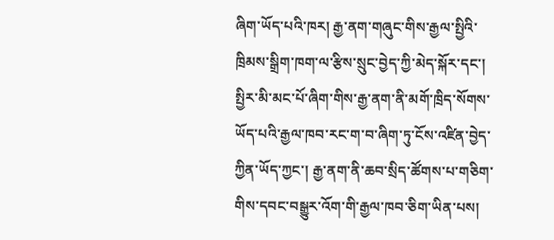ཞིག་ཡོད་པའི་ཁར། རྒྱ་ནག་གཞུང་གིས་རྒྱལ་སྤྱིའི་ཁྲིམས་སྒྲིག་ཁག་ལ་རྩིས་སྲུང་བྱེད་ཀྱི་མེད་སྐོར་དང་། སྤྱིར་མི་མང་པོ་ཞིག་གིས་རྒྱ་ནག་ནི་མགོ་ཁྲིད་སོགས་ཡོད་པའི་རྒྱལ་ཁབ་རང་ག་བ་ཞིག་ཏུ་ངོས་འཛིན་བྱེད་ཀྱིན་ཡོད་ཀྱང་། རྒྱ་ནག་ནི་ཆབ་སྲིད་ཚོགས་པ་གཅིག་གིས་དབང་བསྒྱུར་འོག་གི་རྒྱལ་ཁབ་ཅིག་ཡིན་པས།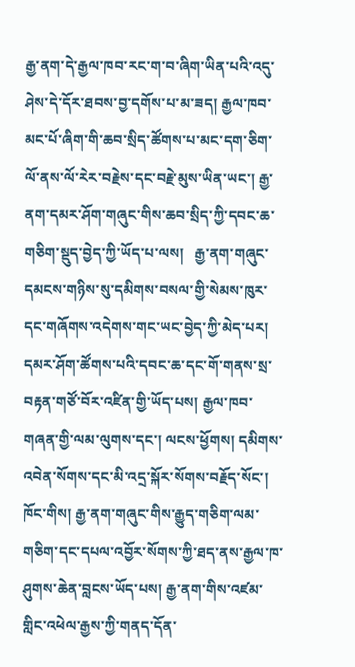རྒྱ་ནག་དེ་རྒྱལ་ཁབ་རང་ག་བ་ཞིག་ཡིན་པའི་འདུ་ཤེས་དེ་དོར་ཐབས་བྱ་དགོས་པ་མ་ཟད། རྒྱལ་ཁབ་མང་པོ་ཞིག་གི་ཆབ་སྲིད་ཚོགས་པ་མང་དག་ཅིག་ལོ་ནས་ལོ་རེར་བརྗེས་དང་བརྗེ་མུས་ཡིན་ཡང་། རྒྱ་ནག་དམར་ཤོག་གཞུང་གིས་ཆབ་སྲིད་ཀྱི་དབང་ཆ་གཅིག་སྡུད་བྱེད་ཀྱི་ཡོད་པ་ལས།   རྒྱ་ནག་གཞུང་དམངས་གཉིས་སུ་དམིགས་བསལ་གྱི་སེམས་ཁུར་དང་གཞོགས་འདེགས་གང་ཡང་བྱེད་ཀྱི་མེད་པར། དམར་ཤོག་ཚོགས་པའི་དབང་ཆ་དང་གོ་གནས་སྲ་བརྟན་གཙོ་བོར་འཛིན་གྱི་ཡོད་པས། རྒྱལ་ཁབ་གཞན་གྱི་ལམ་ལུགས་དང་། ལངས་ཕྱོགས། དམིགས་འབེན་སོགས་དང་མི་འདྲ་སྐོར་སོགས་བརྗོད་སོང་།
ཁོང་གིས། རྒྱ་ནག་གཞུང་གིས་རྒྱུད་གཅིག་ལམ་གཅིག་དང་དཔལ་འབྱོར་སོགས་ཀྱི་ཐད་ནས་རྒྱལ་ཁ་ཤུགས་ཆེན་བླངས་ཡོད་པས། རྒྱ་ནག་གིས་འཛམ་གླིང་འཕེལ་རྒྱས་ཀྱི་གནད་དོན་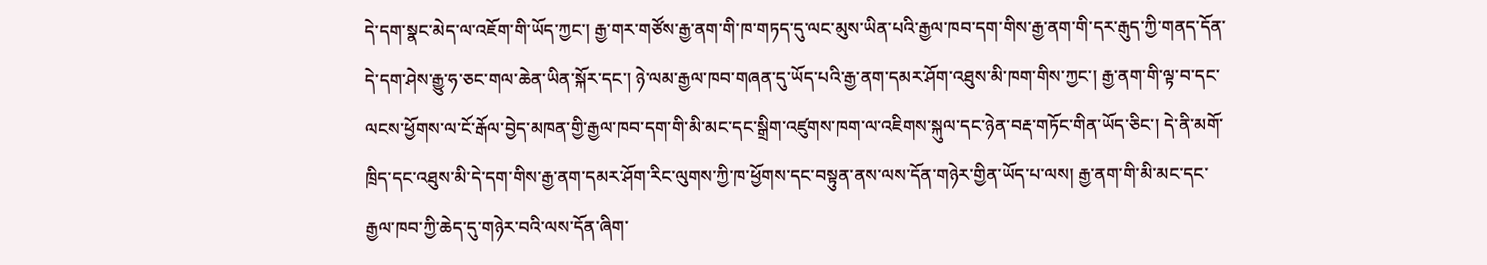དེ་དག་སྣང་མེད་ལ་འཇོག་གི་ཡོད་ཀྱང་། རྒྱ་གར་གཙོས་རྒྱ་ནག་གི་ཁ་གཏད་དུ་ལང་མུས་ཡིན་པའི་རྒྱལ་ཁབ་དག་གིས་རྒྱ་ནག་གི་དར་རྒུད་ཀྱི་གནད་དོན་དེ་དག་ཤེས་རྒྱུ་ཧ་ཅང་གལ་ཆེན་ཡིན་སྐོར་དང་། ཉེ་ལམ་རྒྱལ་ཁབ་གཞན་དུ་ཡོད་པའི་རྒྱ་ནག་དམར་ཤོག་འཐུས་མི་ཁག་གིས་ཀྱང་། རྒྱ་ནག་གི་ལྟ་བ་དང་ལངས་ཕྱོགས་ལ་ངོ་རྒོལ་བྱེད་མཁན་གྱི་རྒྱལ་ཁབ་དག་གི་མི་མང་དང་སྒྲིག་འཛུགས་ཁག་ལ་འཇིགས་སྐུལ་དང་ཉེན་བརྡ་གཏོང་གིན་ཡོད་ཅིང་། དེ་ནི་མགོ་ཁྲིད་དང་འཐུས་མི་དེ་དག་གིས་རྒྱ་ནག་དམར་ཤོག་རིང་ལུགས་ཀྱི་ཁ་ཕྱོགས་དང་བསྟུན་ནས་ལས་དོན་གཉེར་གྱིན་ཡོད་པ་ལས། རྒྱ་ནག་གི་མི་མང་དང་རྒྱལ་ཁབ་ཀྱི་ཆེད་དུ་གཉེར་བའི་ལས་དོན་ཞིག་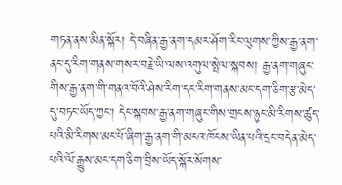གཏན་ནས་མིན་སྐོར། དེ་བཞིན་རྒྱ་ནག་དམར་ཤོག་རིང་ལུགས་ཀྱིས་རྒྱ་ནག་ནང་དུ་རིག་གནས་གསར་བརྗེ་ཡི་ལས་འགུལ་སྤེལ་སྐབས། རྒྱ་ནག་གཞུང་གིས་རྒྱ་ནག་གི་གནའ་བོའི་ཤེས་རིག་དང་རིག་གནས་མང་དག་ཅིག་རྩ་མེད་དུ་བཏང་ཡོད་ཀྱང་། དེང་སྐབས་རྒྱ་ནག་གཞུང་གིས་གྲངས་ཉུང་མི་རིགས་ཚུད་པའི་མི་རིགས་མང་པོ་ཞིག་རྒྱ་ནག་གི་མངའ་ཁོངས་ཡིན་པའི་དྲང་བདེན་མེད་པའི་ལོ་རྒྱུས་མང་དག་ཅིག་བྲིས་ཡོད་སྐོར་སོགས་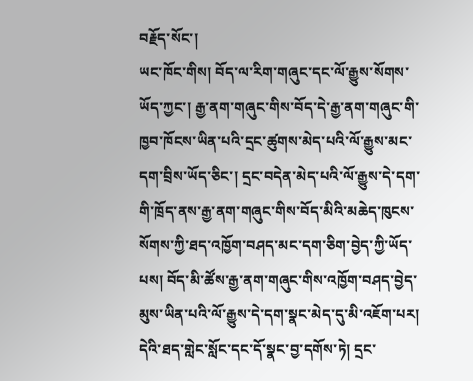བརྗོད་སོང་།
ཡང་ཁོང་གིས། བོད་ལ་རིག་གཞུང་དང་ལོ་རྒྱུས་སོགས་ཡོད་ཀྱང་། རྒྱ་ནག་གཞུང་གིས་བོད་དེ་རྒྱ་ནག་གཞུང་གི་ཁྱབ་ཁོངས་ཡིན་པའི་དྲང་ཚུགས་མེད་པའི་ལོ་རྒྱུས་མང་དག་བྲིས་ཡོད་ཅིང་། དྲང་བདེན་མེད་པའི་ལོ་རྒྱུས་དེ་དག་གི་ཁྲོད་ནས་རྒྱ་ནག་གཞུང་གིས་བོད་མིའི་མཆེད་ཁུངས་སོགས་ཀྱི་ཐད་འཁྱོག་བཤད་མང་དག་ཅིག་བྱེད་ཀྱི་ཡོད་པས། བོད་མི་ཚོས་རྒྱ་ནག་གཞུང་གིས་འཁྱོག་བཤད་བྱེད་མུས་ཡིན་པའི་ལོ་རྒྱུས་དེ་དག་སྣང་མེད་དུ་མི་འཇོག་པར། དེའི་ཐད་གླེང་སློང་དང་དོ་སྣང་བྱ་དགོས་ཏེ། དྲང་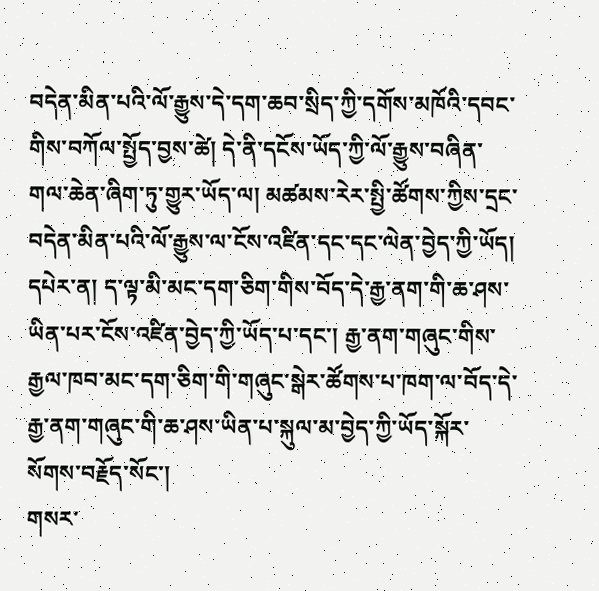བདེན་མིན་པའི་ལོ་རྒྱུས་དེ་དག་ཆབ་སྲིད་ཀྱི་དགོས་མཁོའི་དབང་གིས་བཀོལ་སྤྱོད་བྱས་ཚེ། དེ་ནི་དངོས་ཡོད་ཀྱི་ལོ་རྒྱུས་བཞིན་གལ་ཆེན་ཞིག་ཏུ་གྱུར་ཡོད་ལ། མཚམས་རེར་སྤྱི་ཚོགས་ཀྱིས་དྲང་བདེན་མིན་པའི་ལོ་རྒྱུས་ལ་ངོས་འཛིན་དང་དང་ལེན་བྱེད་ཀྱི་ཡོད། དཔེར་ན། ད་ལྟ་མི་མང་དག་ཅིག་གིས་བོད་དེ་རྒྱ་ནག་གི་ཆ་ཤས་ཡིན་པར་ངོས་འཛིན་བྱེད་ཀྱི་ཡོད་པ་དང་། རྒྱ་ནག་གཞུང་གིས་རྒྱལ་ཁབ་མང་དག་ཅིག་གི་གཞུང་སྒེར་ཚོགས་པ་ཁག་ལ་བོད་དེ་རྒྱ་ནག་གཞུང་གི་ཆ་ཤས་ཡིན་པ་སྐུལ་མ་བྱེད་ཀྱི་ཡོད་སྐོར་སོགས་བརྗོད་སོང་།
གསར་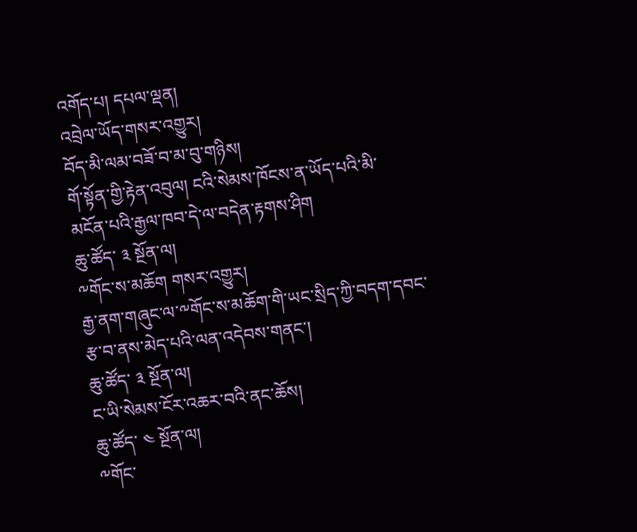འགོད་པ། དཔལ་ལྡན།
འབྲེལ་ཡོད་གསར་འགྱུར།
བོད་མི་ལམ་བཟོ་བ་མ་བུ་གཉིས།
གོ་སྟོན་གྱི་རྟེན་འབུལ། ངའི་སེམས་ཁོངས་ན་ཡོད་པའི་མི་མངོན་པའི་རྒྱལ་ཁབ་དེ་ལ་བདེན་རྟགས་ཤིག
ཆུ་ཚོད་ ༣ སྔོན་ལ།
༸གོང་ས་མཆོག གསར་འགྱུར།
རྒྱ་ནག་གཞུང་ལ་༸གོང་ས་མཆོག་གི་ཡང་སྲིད་ཀྱི་བདག་དབང་རྩ་བ་ནས་མེད་པའི་ལན་འདེབས་གནང་།
ཆུ་ཚོད་ ༣ སྔོན་ལ།
ང་ཡི་སེམས་ངོར་འཆར་བའི་ནང་ཆོས།
ཆུ་ཚོད་ ༤ སྔོན་ལ།
༸གོང་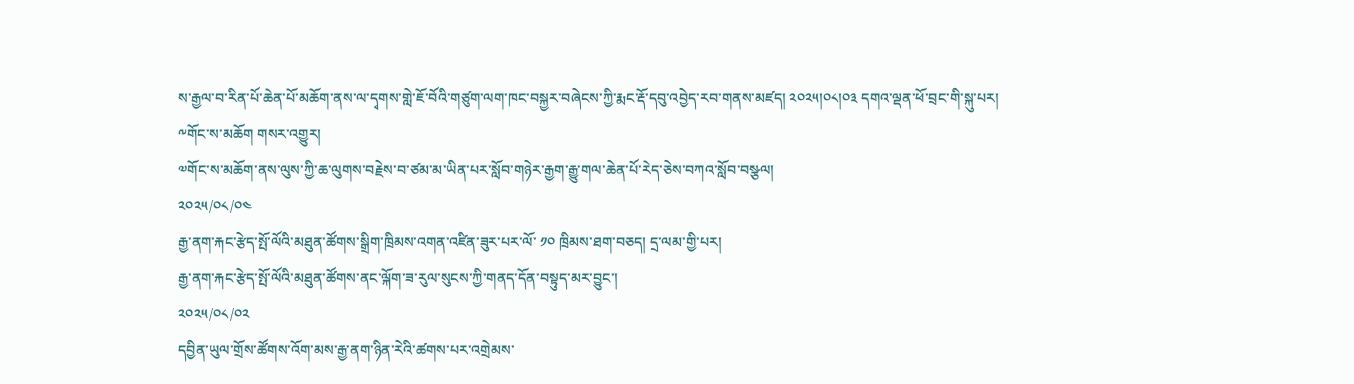ས་རྒྱལ་བ་རིན་པོ་ཆེན་པོ་མཆོག་ནས་ལ་དྭགས་གླེ་ཇོ་བོའི་གཙུག་ལག་ཁང་བསྐྱར་བཞེངས་ཀྱི་རྨང་རྡོ་དབུ་འབྱེད་རབ་གནས་མཛད། ༢༠༢༥།༠༨།༠༣ དགའ་ལྡན་ཕོ་བྲང་གི་སྐུ་པར།
༸གོང་ས་མཆོག གསར་འགྱུར།
༧གོང་ས་མཆོག་ནས་ལུས་ཀྱི་ཆ་ལུགས་བརྗེས་བ་ཙམ་མ་ཡིན་པར་སློབ་གཉེར་རྒྱག་རྒྱུ་གལ་ཆེན་པོ་རེད་ཅེས་བཀའ་སློབ་བསྩལ།
༢༠༢༥/༠༨/༠༤
རྒྱ་ནག་རྐང་རྩེད་སྤོ་ལོའི་མཐུན་ཚོགས་སྒྲིག་ཁྲིམས་འགན་འཛིན་ཟུར་པར་ལོ་ ༡༠ ཁྲིམས་ཐག་བཅད། དྲ་ལམ་གྱི་པར།
རྒྱ་ནག་རྐང་རྩེད་སྤོ་ལོའི་མཐུན་ཚོགས་ནང་ལྐོག་ཟ་རུལ་སུངས་ཀྱི་གནད་དོན་བསྟུད་མར་བྱུང་།
༢༠༢༥/༠༨/༠༢
དབྱིན་ཡུལ་གྲོས་ཚོགས་འོག་མས་རྒྱ་ནག་ཉིན་རེའི་ཚགས་པར་འགྲེམས་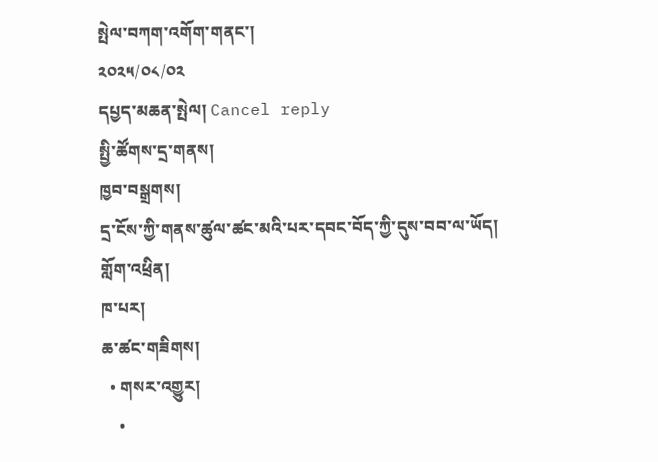སྤེལ་བཀག་འགོག་གནང་།
༢༠༢༥/༠༨/༠༢
དཔྱད་མཆན་སྤེལ། Cancel reply
སྤྱི་ཚོགས་དྲ་གནས།
ཁྱབ་བསྒྲགས།
དྲ་ངོས་ཀྱི་གནས་ཚུལ་ཚང་མའི་པར་དབང་བོད་ཀྱི་དུས་བབ་ལ་ཡོད།
གློག་འཕྲིན།
ཁ་པར།
ཆ་ཚང་གཟིགས།
  • གསར་འགྱུར།
    •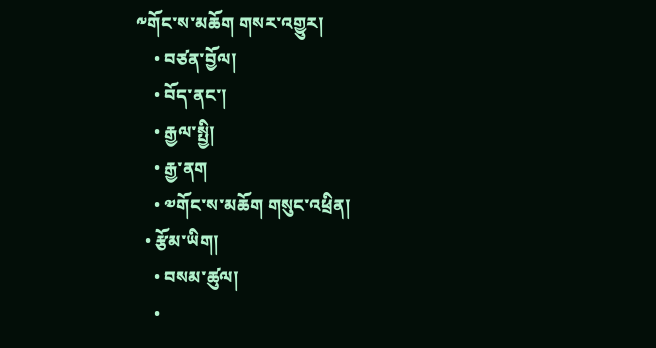༸གོང་ས་མཆོག གསར་འགྱུར།
    • བཙན་བྱོལ།
    • བོད་ནང་།
    • རྒྱལ་སྤྱི།
    • རྒྱ་ནག
    • ༧གོང་ས་མཆོག གསུང་འཕྲིན།
  • རྩོམ་ཡིག།
    • བསམ་ཚུལ།
    •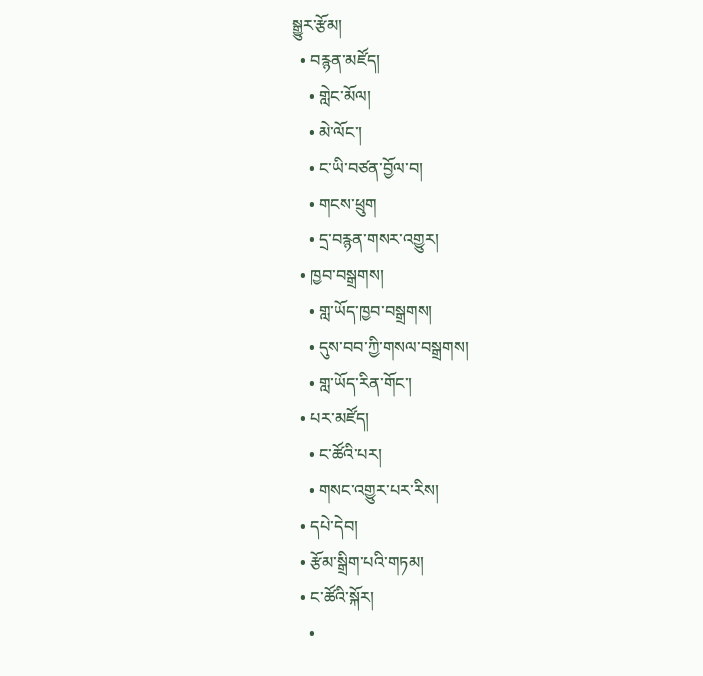སྒྱུར་རྩོམ།
  • བརྙན་མཛོད།
    • གླེང་མོལ།
    • མེ་ལོང་།
    • ང་ཡི་བཙན་བྱོལ་བ།
    • གངས་ཕྲུག
    • དྲ་བརྙན་གསར་འགྱུར།
  • ཁྱབ་བསྒྲགས།
    • གླ་ཡོད་ཁྱབ་བསྒྲགས།
    • དུས་བབ་ཀྱི་གསལ་བསྒྲགས།
    • གླ་ཡོད་རིན་གོང་།
  • པར་མཛོད།
    • ང་ཚོའི་པར།
    • གསང་འགྱུར་པར་རིས།
  • དཔེ་དེབ།
  • རྩོམ་སྒྲིག་པའི་གཏམ།
  • ང་ཚོའི་སྐོར།
    •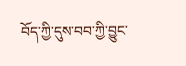བོད་ཀྱི་དུས་བབ་ཀྱི་བྱུང་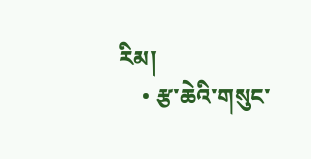རིམ།
    • རྩ་ཆེའི་གསུང་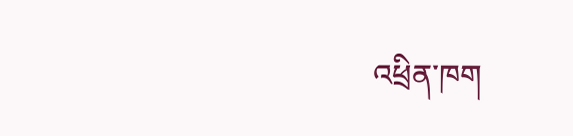འཕྲིན་ཁག